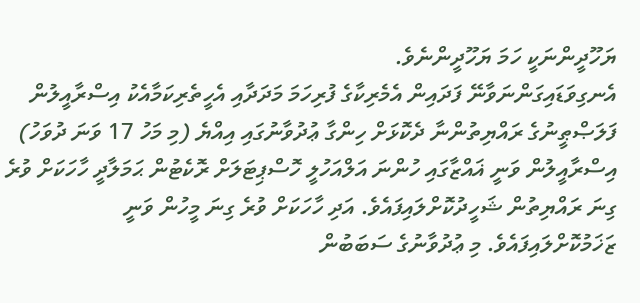ޔަހޫދީންނަކީ ހަމަ ޔަހޫދީންނެވެ.
އެނގިވަޑައިގަންނަވާނޭ ފަދައިން އެމެރިކާގެ ފުރިހަމަ މަދަދާއި އެހީތެރިކަމާއެކު އިސްރާއީލުން ފަލަޞްޠީނުގެ ރައްޔިތުންނާ ދެކޮޅަށް ހިންގާ ޢުދުވާނުގައި އިއްޔެ (މި މަހު 17 ވަނަ ދުވަހު) އިސްރާއީލުން ވަނީ ޣައްޒާގައި ހުންނަ އަލްއަހުލީ ހޮސްޕިޓަލަށް ރޮކެޓުން ޙަމަލާދީ ހާހަކަށް ވުރެ ގިނަ ރައްޔިތުން ޝަހީދުކޮށްލައިފައެވެ. އަދި ހާހަކަށް ވުރެ ގިނަ މީހުން ވަނީ ޒަޚަމުކޮށްލައިފައެވެ. މި ޢުދުވާނުގެ ސަބަބުން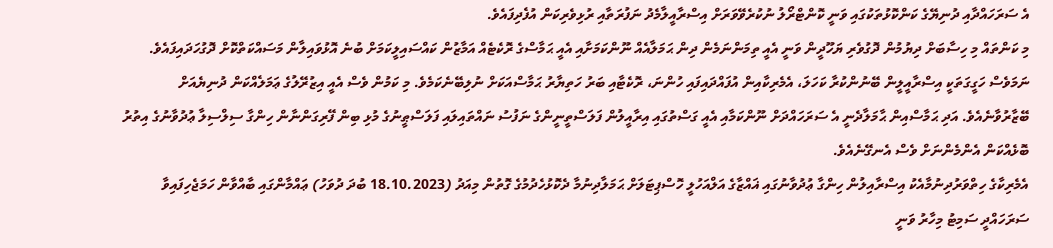އެ ސަރަހައްދާއި ދުނިޔޭގެ ކަންކޮޅުތަކުގައި ވަނީ ކޮންޓްރޯލު ނުކުރެވޭވަރަށް އިސްރާއީލާމެދު ނަފުރަތާއި ރުޅިވެރިކަން އުފެދިފައެވެ.
މި ކަންތައް މި ހިސާބަށް ދިޔުމުން ދޮގުވެރި ޔަހޫދީން ވަނީ އެއީ ތިމަންނަމެން ދިން ޙަމަލާއެއް ނޫންކަމަށާއި އެއީ ޙަމާސްގެ ރޮކެޓެއް އަމާޒުން ކައްސައިލީކަމަށް ބުނެ އޮޅުވައިލާން މަސައްކަތްކޮށް ދޮގުހަދައިފައެވެ. ނަމަވެސް ހަގީގަތަކީ އިސްރާއީލީން ބޭނުންކުރާ ކަހަލަ، އެމެރިކާއިން އުފައްދައިފައި ހުންނަ، ރޮކެޓާއި ބަރު ހަތިޔާރު ޙަމާސްއަކަށް ނުލިބޭނެކަމެވެ. މި ކަމުން ވެސް އެއީ އިޒުރޭލުގެ ޢަމަލެއްކަން ދުނިޔެއަށް ބޭޒާރުވާނެއެވެ. އަދި ޙަމާސްއިން ޙާމަލާދެނީ އެ ސަރަހައްދަށް ނޫންކަމާއި އެއީ ގަސްތުގައި އިރާއީލުން ފަލަސްތީނީންގެ ނަފުސު ނައްތައިލައި ފަލަސްޠީނުގެ މުޅި ބިން ފޭރިގަންނާން ހިންގާ ސިލްސިލާ ޢުދުވާނުގެ އިތުރު ބޮޅެއްކަން އެންމެންނަށް ވެސް އެނގޭނެއެވެ.
އެމެރިކާގެ ހިތްވަރުދިނުމާއެކު އިސްރާއިލުން ހިންގާ ޢުދުވާނުގައި ޣައްޒާގެ އަލްއަހުލީ ހޮސްޕިޓަލަށް ޙަމަލާދިނުމާ ދެކޮޅުހެދުމުގެ ގޮތުން މިއަދު (18.10.2023 ބުދަ ދުވަހު) ޢައްމާންގައި ބާއްވާން ހަމަޖެހިފައިވާ ސަރަހައްދީ ސަމިޓު މިހާރު ވަނީ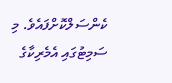ކެންސަލްކޮށްފައެވެ. މި ސަމިޓުގައި އެމެރިކާގެ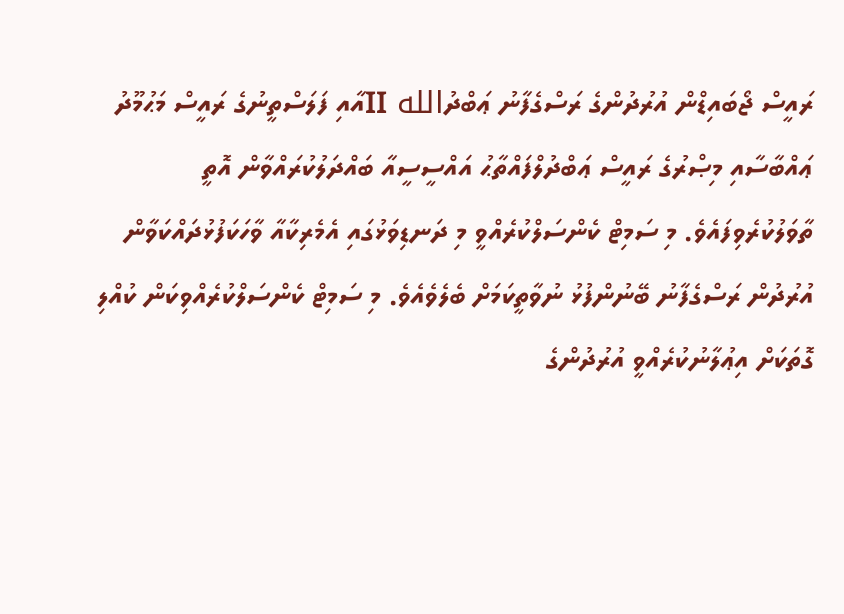ރައީސް ޖޯބައިޑްން އުރުދުންގެ ރަސްގެފާނު ޢަބްދުالله IIއާއި ފަލަސްތީނުގެ ރައީސް މަޙުމޫދު ޢައްބާސާއި މިޞްރުގެ ރައީސް ޢަބްދުލްފައްތާޙު އައްސީސީއާ ބައްދަލުކުރައްވާން އޮތީ ތާވަލުކުރެވިފައެވެ. މި ސަމިޓް ކެންސަލްކުރެއްވީ މި ދަނޑިވަޅުގައި އެމެރިކާއާ ވާހަކަފުޅުދައްކަވާން އުރުދުން ރަސްގެފާނު ބޭނުންފުޅު ނުވާތީކަމަށް ބެލެވެއެވެ. މި ސަމިޓް ކެންސަލްކުރެއްވިކަން ކުއްލި ގޮތަކަށް އިޢުލާނުކުރެއްވީ އުރުދުންގެ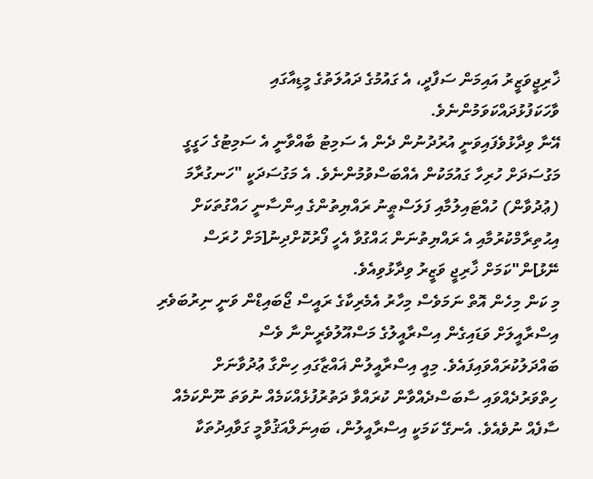ޚާރިޖީވަޒީރު އައިމަން ސަފާދީ، އެ ގައުމުގެ ދައުލަތުގެ މީޑިއާގައި ވާހަކަފުޅުދައްކަވަމުންނެވެ.
އޭނާ ވިދާޅުވެފައިވަނީ އުރުދުނުން ދެން އެ ސަމިޓު ބާއްވާނީ އެ ސަމިޓުގެ ހަގީގީ މަގުސަދަށް ހުރިހާ ގައުމަކުން އެއްބަސްވުމުންނެވެ. އެ މަގުސަދަކީ "ހަނގުރާމަ (ޢުދުވާން) ހުއްޓައިލުމާއި ފަލަސްޠީނު ރައްޔިތުންގެ އިންސާނީ ހައްގުތަކަށް އިޙުތިރާމްކުރުމާއި އެ ރައްޔިތުނަން ޙައްގުވާ އެހީ ފޯރުކޮށްދިނު[މަށް ހުރަސް ނޭޅު]ން"ކަމަށް ޚާރިޖީ ވަޒީރު ވިދާޅުވިއެވެ.
މި ކަން މިހެން އޮތް ނަމަވެސް މިހާރު އެމެރިކާގެ ރައީސް ޖޯބައިޑްން ވަނީ ނިރުބަވެރި އިސްރާއީލަށް ވަޑައިގެން އިސްރާއީލުގެ މަސްއޫލުވެރީންނާ ވެސް ބައްދަލުކުރައްވައިފައެވެ. މިއީ އިސްރާއީލުން ޣައްޒާގައި ހިންގާ ޢުދުވާނަށް ހިތްވަރުދެއްވައި ސާބަސްދެއްވާން ކުރައްވާ ދަތުރުފުޅެއްކަމެއް ނުވަތަ ނޫންކަމެއް ސާފެއް ނުވެއެވެ. އެނގޭ ކަމަކީ އިސްރާއީލުން، ބައިނަލްއަޤުވާމީ ގަވާއިދުތަކާ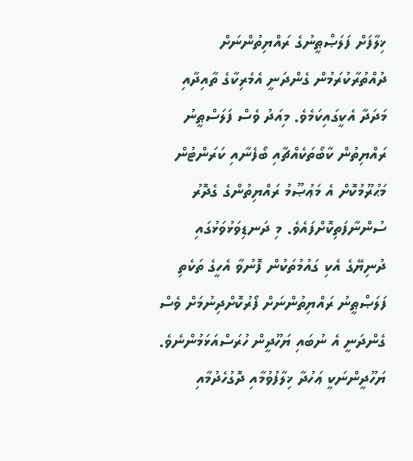ޚިލާފަށް ފަލަޞްޠީނުގެ ރައްޔިތުންނަށް ދުއްތުރާކުރަމުން ގެންދަނީ އެމެރިކާގެ ތާއިދާއި މަދަދާ އެކީގައިކަމެވެ. މިއަދު ވެސް ފަލަސްޠީނު ރައްޔިތުން ކާބޯތަކެއްޗާއި ބޯފެނާއި ކަރަންޓުން މަޙުރޫމުކޮށް އެ މަޢުޞޫމު ރައްޔިތުންގެ ގެދޮރު ސުންނާފަތިކޮށްފައެވެ. މި ދަނޑިވަޅުވަޅުގައި ދުނިޔޭގެ އެކި ގައުމުތަކުން ފޮނުވާ އެހީގެ ތަކެތި ފަލަޞްޠީނު ރައްޔިތުންނަށް ފޯރުކޮށްދިނުމަށް ވެސް ގެންދަނީ އެ ނުބައި ޔަހޫދީން ހުރަސްއަޅަމުންނެވެ.
ޔަހޫދީންނަކީ ޢަހުދާ ޚިލާފުވުމާއި ދޮގުހެދުމާއި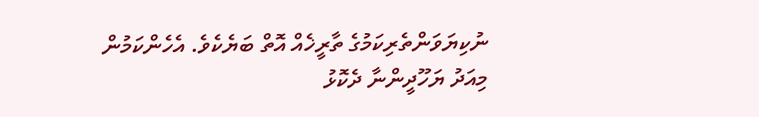ނުކިޔަވަންތެރިކަމުގެ ތާރީޚެއް އޮތް ބަޔެކެވެ. އެހެންކަމުން މިއަދު ޔަހޫދީންނާ ދެކޮޅު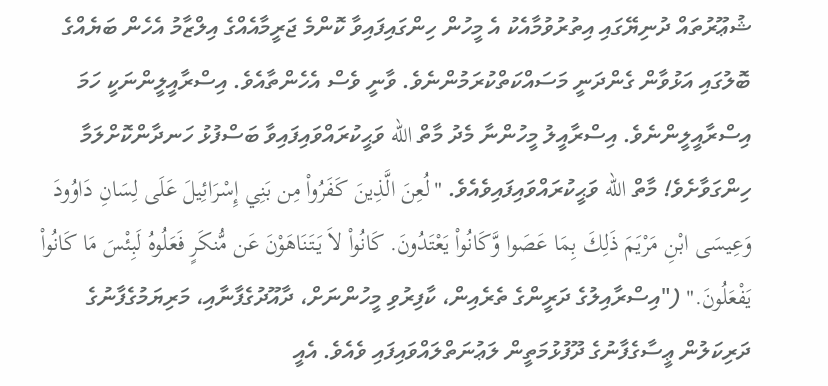ޝުޢޫރުތައް ދުނިޔޭގައި އިތުރުވުމާއެކު އެ މީހުން ހިންގައިފައިވާ ކޮންމެ ޖަރީމާއެއްގެ އިލްޒާމު އެހެން ބަޔެއްގެ ބޮލުގައި އަޅުވާން ގެންދަނީ މަސައްކަތްކުރަމުންނެވެ. ވާނީ ވެސް އެހެންތާއެވެ. އިސްރާއީލީންނަކީ ހަމަ އިސްރާއީލީންނެވެ. އިސްރާއީލު މީހުންނާ މެދު މާތް الله ވަޙީކުރައްވައިފައިވާ ބަސްފުޅު ހަނދާންކޮށްލަމާ ހިންގަވާށެވެ! މާތް الله ވަޙީކުރައްވައިފައިވެއެވެ. "لُعِنَ الَّذِينَ كَفَرُواْ مِن بَنِي إِسْرَائِيلَ عَلَى لِسَانِ دَاوُودَ وَعِيسَى ابْنِ مَرْيَمَ ذَلِكَ بِمَا عَصَوا وَّكَانُواْ يَعْتَدُونَ. كَانُواْ لاَ يَتَنَاهَوْنَ عَن مُّنكَرٍ فَعَلُوهُ لَبِئْسَ مَا كَانُواْ يَفْعَلُونَ." ("އިސްރާއިލުގެ ދަރީންގެ ތެރެއިން، ކާފިރުވި މީހުންނަށް، ދާއޫދުގެފާނާއި، މަރިޔަމުގެފާނުގެ ދަރިކަލުން ޢީސާގެފާނުގެ ދޫފުޅުމަތީން ލަޢުނަތްލައްވައިފައި ވެއެވެ. އެއީ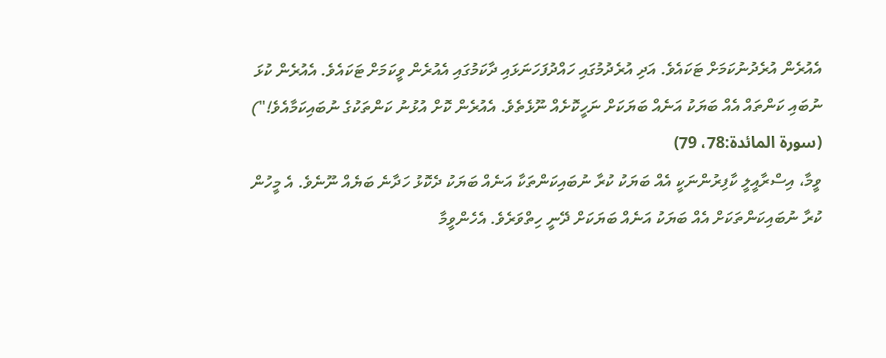އެއުރެން އުރެދުނުކަމަށް ޓަކައެވެ. އަދި އުރެދުމުގައި ހައްދުފަހަނަޅައި ދާކަމުގައި އެއުރެން ވީކަމަށް ޓަކައެވެ. އެއުރެން ކުޅަ ނުބައި ކަންތައް އެއް ބަޔަކު އަނެއް ބަޔަކަށް ނަހީކޮށެއް ނޫޅެތެވެ. އެއުރެން ކޮށް އުޅުނު ކަންތަކުގެ ނުބައިކަމާއެވެ!") (سورة المائدة:78، 79)
ވީމާ، އިސްރާއީލީ ކާފިރުންނަކީ އެއް ބަޔަކު ކުރާ ނުބައިކަންތަކާ އަނެއް ބަޔަކު ދެކޮޅު ހަދާނެ ބަޔެއް ނޫނެވެ. އެ މީހުން ކުރާ ނުބައިކަންތަކަށް އެއް ބަޔަކު އަނެއް ބަޔަކަށް ދޭނީ ހިތްވަރެވެ. އެހެންވީމާ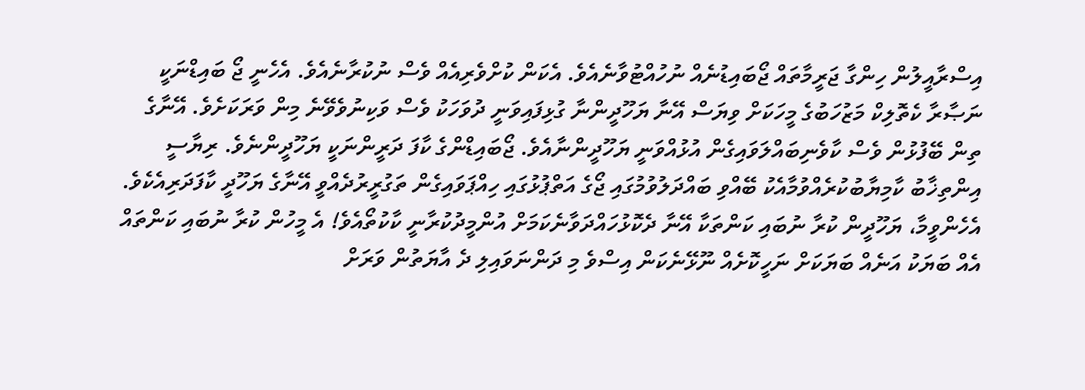އިސްރާއީލުން ހިންގާ ޖަރީމާތައް ޖޯބައިޑުނެއް ނުހުއްޓުވާނެއެވެ. އެކަން ކުށްވެރިއެއް ވެސް ނުކުރާނެއެވެ. އެހެނީ ޖޯ ބައިޑްނަކީ ނަޞާރާ ކެތޮލިކް މަޒުހަބުގެ މީހަކަށް ވިޔަސް އޭނާ ޔަހޫދީންނާ ގުޅިފައިވަނީ ދުވަހަކު ވެސް ވަކިނުވެވޭނެ މިން ވަރަކަށެވެ. އޭނާގެ ތިން ބޭފުޅުން ވެސް ކާވެނިބައްލަވައިގެން އުޅުއްވަނީ ޔަހޫދީންނާއެވެ. ޖޯބައިޑްންގެ ކާފަ ދަރީންނަކީ ޔަހޫދީންނެވެ. ރިޔާސީ އިންތިޚާބު ކާމިޔާބުކުރެއްވުމާއެކު ބޭއްވި ބައްދަލުވުމުގައި ޖޯގެ އަތްޕުޅުގައި ހިއްޕަވައިގެން ތަގުރީރުދެއްވީ އޭނާގެ ޔަހޫދީ ކާފަދަރިއެކެވެ. އެހެންވީމާ، ޔަހޫދީން ކުރާ ނުބައި ކަންތަކާ އޭނާ ދެކޮޅުހައްދަވާނެކަމަށް އުންމީދުކުރާނީ ކާކުތޯއެވެ! އެ މީހުން ކުރާ ނުބައި ކަންތައް އެއް ބަޔަކު އަނެއް ބަޔަކަށް ނަހީކޮށެއް ނޫޅޭނެކަން އިސްވެ މި ދަންނަވައިލި ދެ އާޔަތުން ވަރަށް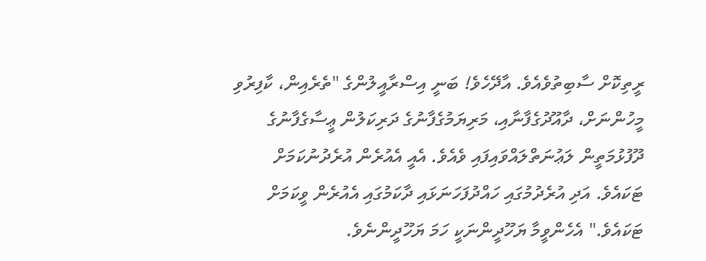ރީތިކޮށް ސާބިތުވެއެވެ. އާދޭހެވެ! ބަނީ އިސްރާއީލުންގެ "ތެރެއިން، ކާފިރުވި މީހުންނަށް، ދާއޫދުގެފާނާއި، މަރިޔަމުގެފާނުގެ ދަރިކަލުން ޢީސާގެފާނުގެ ދޫފުޅުމަތީން ލަޢުނަތްލައްވައިފައި ވެއެވެ. އެއީ އެއުރެން އުރެދުނުކަމަށް ޓަކައެވެ. އަދި އުރެދުމުގައި ހައްދުފަހަނަޅައި ދާކަމުގައި އެއުރެން ވީކަމަށް ޓަކައެވެ." އެހެންވީމާ ޔަހޫދީންނަކީ ހަމަ ޔަހޫދީންނެވެ.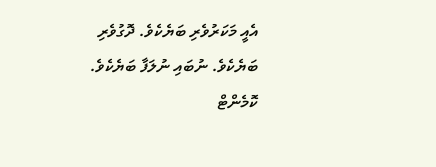އެއީ މަކަރުވެރި ބަޔެކެވެ. ދޮގުވެރި ބަޔެކެވެ. ނުބައި ނުލަފާ ބަޔެކެވެ.
ކޮމެންޓް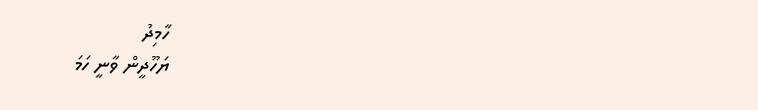ހާމިދު
ޔަހޫދީން ވާނީ ހަމަ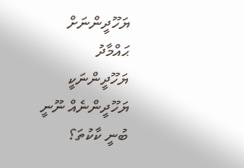ޔަހޫދީންނަށް
ޙައްމާދު
ޔަހޫދީންނަކީ ޔަހޫދީންނެއް ނޫނީ ބުނީ ކާކުތަ؟